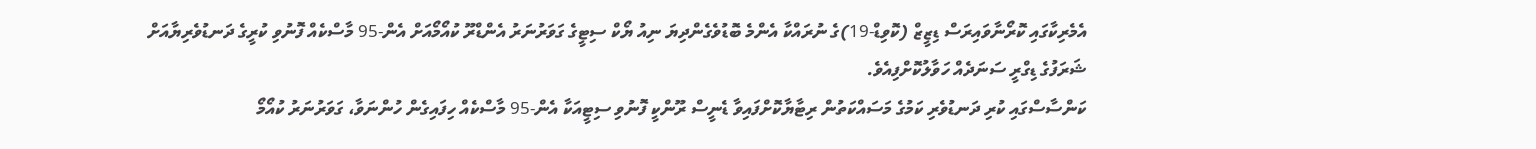އެމެރިކާގައި ކޮރޯނާވައިރަސް ޑިޒީޒް (ކޮވިޑް-19)ގެ ނުރައްކާ އެންމެ ބޮޑުވެގެންދިޔަ ނިއު ޔޯކް ސިޓީގެ ގަވަރުނަރު އެންޑްރޫ ކުއޯމޯއަށް އެން-95 މާސްކެއް ފޮނުވި ކުރީގެ ދަނޑުވެރިޔާއަށް ޝަރަފުގެ ޑިގްރީ ސަނަދެއް ހަވާލުކޮށްފިއެވެ.
ކަންސާސްގައި ކުރި ދަނޑުވެރި ކަމުގެ މަސައްކަތުން ރިޓާޔާކޮށްފައިވާ ޑެނީސް ރޫންކީ ފޮނުވި ސިޓީއަކާ އެން-95 މާސްކެއް ހިފައިގެން ހުންނަވާ، ގަވަރުނަރު ކުއޯމޯ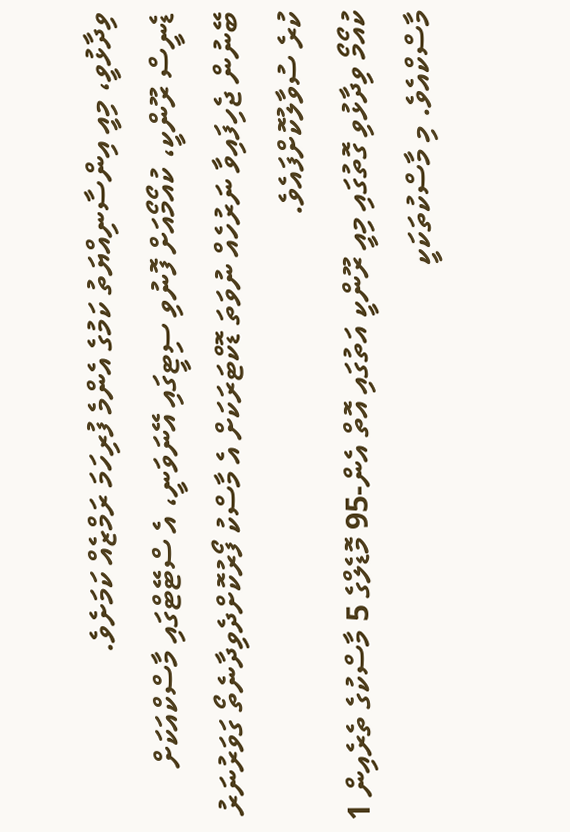ވިދާޅުވީ، މިއީ އިންސާނިއްޔަތު ކަމުގެ އެންމެ ފުރިހަމަ ރަމްޒެއް ކަމަށެވެ.
ޑެނީސް ރޫންކީ، ކުއޯމޯއަށް ފޮނުވި ސިޓީގައި އޭނަވަނީ، އެ ސްޓޭޓްގައި މާސްކްއަކަށް ބޭނުން ޖެހިފައިވާ ނަރުހެއް ނުވަތަ ޑޮކްޓަރަކަށް އެ މާސްކު ފޯރުކޮށްދެވިދާނެތޯ ގަވަރުނަރު ކުރެ ސުވާލުކޮށްފައެވެ.
ކުއޯމޯ ވިދާޅުވި ގޮތުގައި މިއީ ރޫންކީ އަތުގައި އޮތް އެން-95 މޮޑެލްގެ 5 މާސްކުގެ ތެރެއިން 1 މާސްކްއެވެ. މި މާސްކުތަކަކީ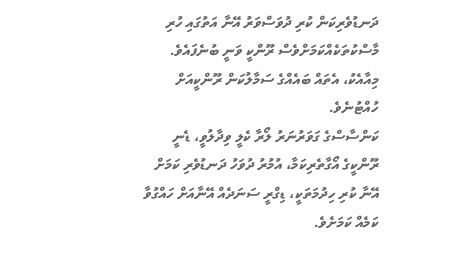ދަނޑުވެރިކަން ކުރި ދުވަސްވަރު އޭނާ އަތުގައި ހުރި މާސްކުތަކެއްކަމަށްވެސް ރޫންކީ ވަނީ ބުނެފައެވެ. މިއާއެކު، އެތައް ބައެއްގެ ސަމާލުކަން ރޫންކީއަށް ހުއްޓުނެވެ.
ކަންސާސްގެ ގަވަރުނަރު ލޯރާ ކެލީ ވިދާލުވީ، ޑެނީ ރޫންކީގެ އޯގާތެރިކަމާ، އުމުރު ދުވަހު ދަނޑުވެރި ކަމަށް އޭނާ ކުރި ހިދުމަތަކީ، ޑިގްރީ ސަނަދެއް އޭނާއަށް ހައްގުވާ ކަމެއް ކަމަށެވެ.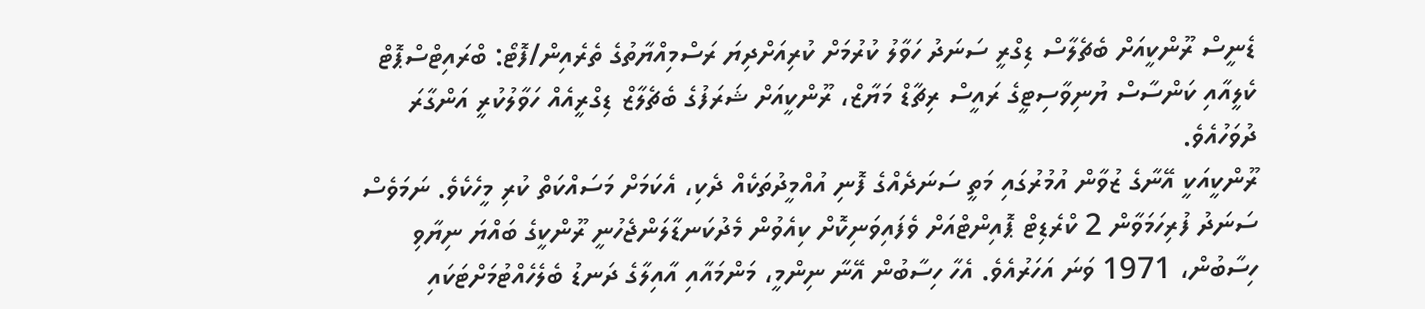ޑެނީސް ރޫންކީއަށް ބެޗެލާސް ޑިގްރީ ސަނަދު ހަވާލު ކުރުމަށް ކުރިއަށްދިޔަ ރަސްމިއްޔާތުގެ ތެރެއިން/ފޮޓޯ: ބްރައިޓްސްޕޮޓް
ކެލީއާއި ކަންސާސް ޔުނިވާސިޓީގެ ރައީސް ރިޗާޑް މަޔާޒް، ރޫންކީއަށް ޝަރަފުގެ ބެޗެލާޒް ޑިގްރީއެއް ހަވާލުކުރީ އަންގާރަ ދުވަހުއެވެ.
ރޫންކީއަކީ އޭނާގެ ޒުވާން އުމުރުގައި މަތީ ސަނަދެއްގެ ފޮނި އުއްމީދުތަކެއް ދެކި، އެކަމަށް މަސައްކަތް ކުރި މީހެކެވެ. ނަމަވެސް ސަނަދު ފުރިހަމަވާން 2 ކްރެޑިޓް ޕޮއިންޓްއަށް ވެފައިވަނިކޮށް ކިއެވުން މެދުކަނޑާލަންޖެހުނީ ރޫންކީގެ ބައްޔަ ނިޔާވި ހިސާބުން، 1971 ވަނަ އަހަރުއެވެ. އެހާ ހިސާބުން އޭނާ ނިންމީ، މަންމައާއި އާއިލާގެ ދަނޑު ބެލެހެއްޓުމަށްޓަކައި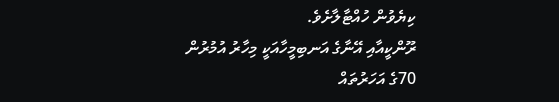ކިޔެވުން ހުއްޓާލާށެވެ.
ރޫންކީއާއި އޭނާގެ އަނބިމީހާއަކީ މިހާރު އުމުރުން 70ގެ އަހަރުތައް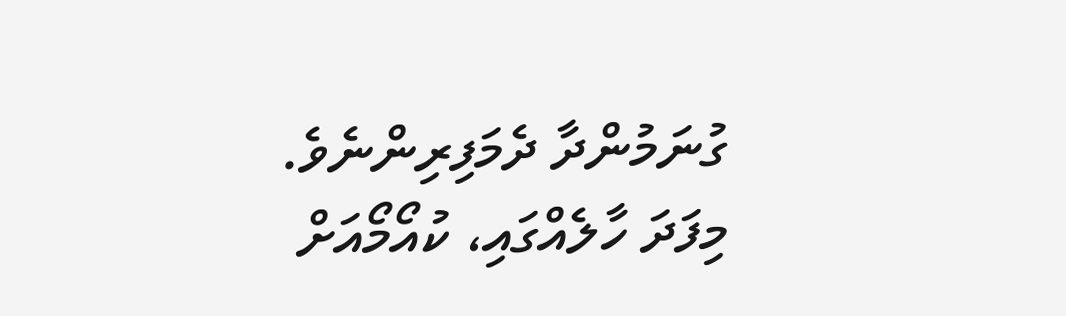ގުނަމުންދާ ދެމަފިރިންނެވެ. މިފަދަ ހާލެއްގައި، ކުއޯމޯއަށް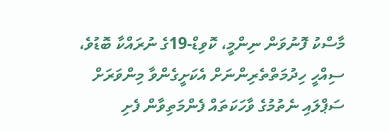މާސްކު ފޮނުވަން ނިންމީ، ކޮވިޑް-19ގެ ނުރައްކާ ބޮޑުވެ، ސިއްހީ ހިދުމަތްތެރިންނަށް އެކަށީގެންވާ މިންވަރަށް ސަޕްލައި ނެތުމުގެ ވާހަކަތައް ފެންމަތިވާން ފެށި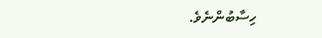ހިސާބުންނެވެ.